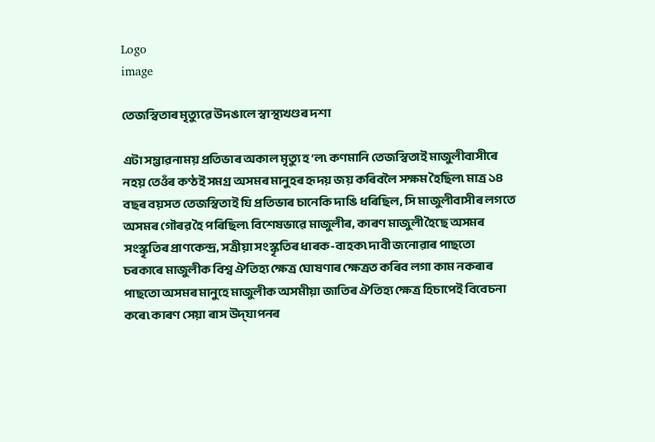Logo
image

তেজস্বিতাৰ মৃত্যুৱে উদঙালে স্বাস্থ্যখণ্ডৰ দশা

এটা সম্ভাৱনাময় প্ৰতিভাৰ অকাল মৃত্যু হ’ল৷ কণমানি তেজস্বিতাই মাজুলীবাসীৰে নহয় তেওঁৰ কণ্ঠই সমগ্ৰ অসমৰ মানুহৰ হৃদয় জয় কৰিবলৈ সক্ষম হৈছিল৷ মাত্ৰ ১৪ বছৰ বয়সত তেজস্বিতাই যি প্ৰতিভাৰ চানেকি দাঙি ধৰিছিল, সি মাজুলীবাসীৰ লগতে অসমৰ গৌৰৱ হৈ পৰিছিল৷ বিশেষভাৱে মাজুলীৰ, কাৰণ মাজুলী হৈছে অসমৰ সংস্কৃতিৰ প্ৰাণকেন্দ্ৰ, সত্ৰীয়া সংস্কৃতিৰ ধাৰক-বাহক৷ দাবী জনোৱাৰ পাছতো চৰকাৰে মাজুলীক বিশ্ব ঐতিহ্য ক্ষেত্ৰ ঘোষণাৰ ক্ষেত্ৰত কৰিব লগা কাম নকৰাৰ পাছতো অসমৰ মানুহে মাজুলীক অসমীয়া জাতিৰ ঐতিহ্য ক্ষেত্ৰ হিচাপেই বিবেচনা কৰে৷ কাৰণ সেয়া ৰাস উদ্‌যাপনৰ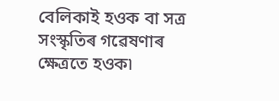বেলিকাই হওক বা সত্ৰ সংস্কৃতিৰ গৱেষণাৰ ক্ষেত্ৰতে হওক৷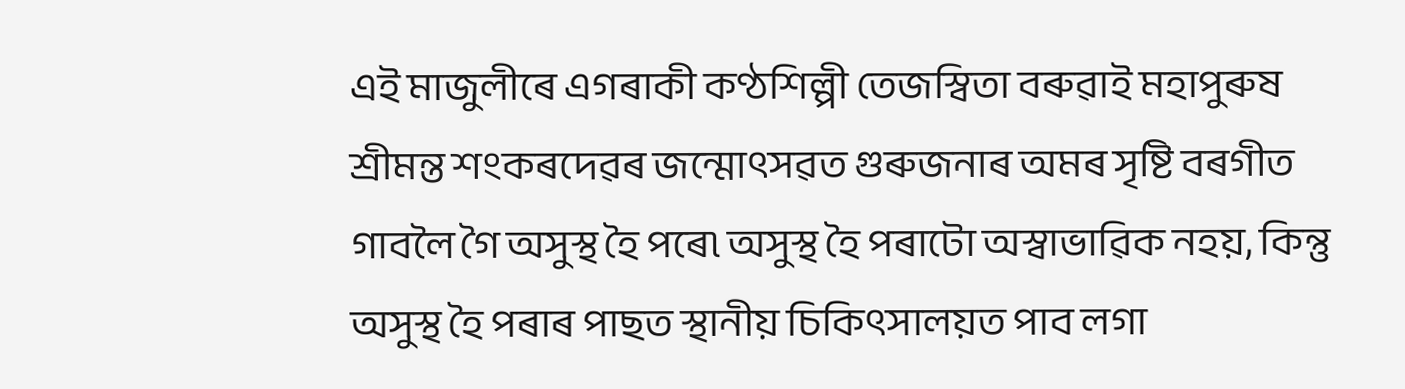এই মাজুলীৰে এগৰাকী কণ্ঠশিল্পী তেজস্বিতা বৰুৱাই মহাপুৰুষ শ্ৰীমন্ত শংকৰদেৱৰ জন্মোৎসৱত গুৰুজনাৰ অমৰ সৃষ্টি বৰগীত গাবলৈ গৈ অসুস্থ হৈ পৰে৷ অসুস্থ হৈ পৰাটো অস্বাভাৱিক নহয়, কিন্তু অসুস্থ হৈ পৰাৰ পাছত স্থানীয় চিকিৎসালয়ত পাব লগা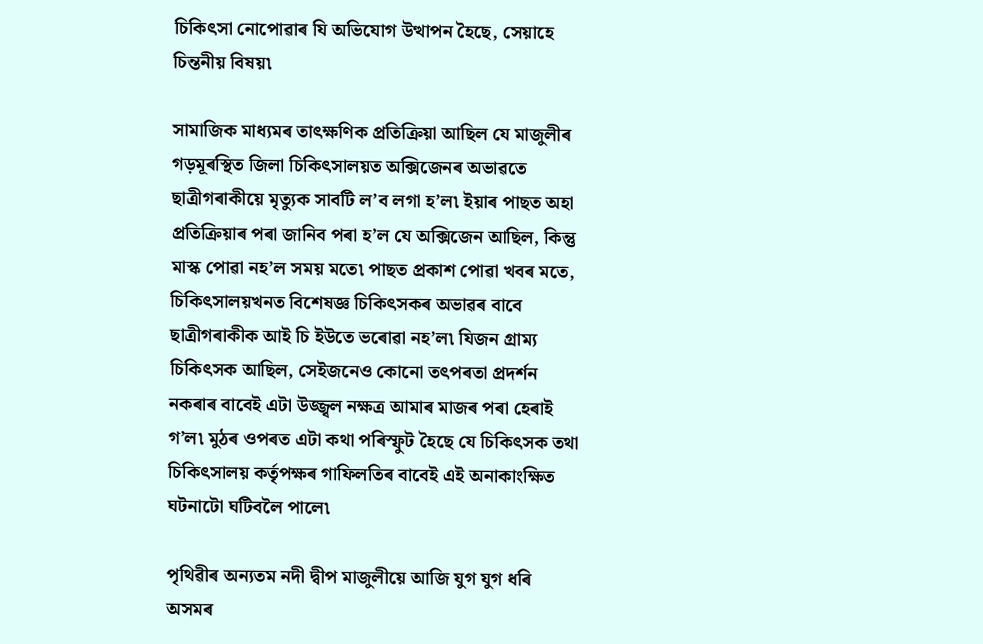চিকিৎসা নোপোৱাৰ যি অভিযোগ উত্থাপন হৈছে, সেয়াহে চিন্তনীয় বিষয়৷

সামাজিক মাধ্যমৰ তাৎক্ষণিক প্ৰতিক্ৰিয়া আছিল যে মাজুলীৰ গড়মূৰস্থিত জিলা চিকিৎসালয়ত অক্সিজেনৰ অভাৱতে ছাত্ৰীগৰাকীয়ে মৃত্যুক সাবটি ল’ব লগা হ’ল৷ ইয়াৰ পাছত অহা প্ৰতিক্ৰিয়াৰ পৰা জানিব পৰা হ’ল যে অক্সিজেন আছিল, কিন্তু মাস্ক পোৱা নহ’ল সময় মতে৷ পাছত প্ৰকাশ পোৱা খবৰ মতে, চিকিৎসালয়খনত বিশেষজ্ঞ চিকিৎসকৰ অভাৱৰ বাবে ছাত্ৰীগৰাকীক আই চি ইউতে ভৰোৱা নহ’ল৷ যিজন গ্ৰাম্য চিকিৎসক আছিল, সেইজনেও কোনো তৎপৰতা প্ৰদৰ্শন নকৰাৰ বাবেই এটা উজ্জ্বল নক্ষত্ৰ আমাৰ মাজৰ পৰা হেৰাই গ’ল৷ মুঠৰ ওপৰত এটা কথা পৰিস্ফুট হৈছে যে চিকিৎসক তথা চিকিৎসালয় কৰ্তৃপক্ষৰ গাফিলতিৰ বাবেই এই অনাকাংক্ষিত ঘটনাটো ঘটিবলৈ পালে৷

পৃথিৱীৰ অন্যতম নদী দ্বীপ মাজুলীয়ে আজি যুগ যুগ ধৰি অসমৰ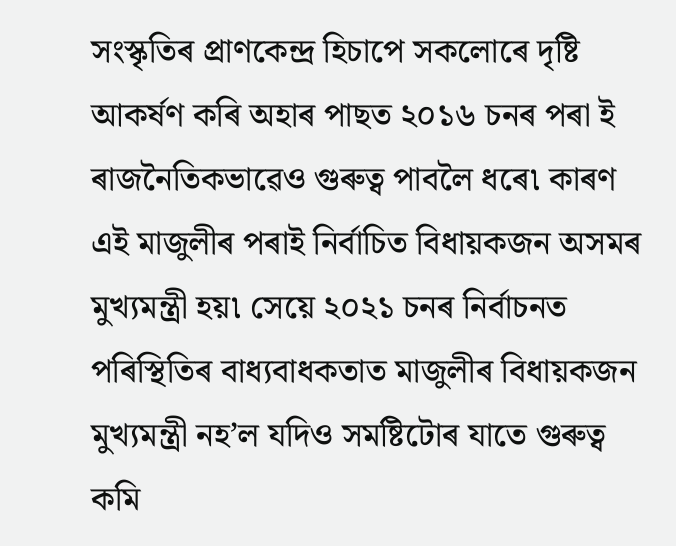সংস্কৃতিৰ প্ৰাণকেন্দ্ৰ হিচাপে সকলোৰে দৃষ্টি আকৰ্ষণ কৰি অহাৰ পাছত ২০১৬ চনৰ পৰা ই ৰাজনৈতিকভাৱেও গুৰুত্ব পাবলৈ ধৰে৷ কাৰণ এই মাজুলীৰ পৰাই নিৰ্বাচিত বিধায়কজন অসমৰ মুখ্যমন্ত্ৰী হয়৷ সেয়ে ২০২১ চনৰ নিৰ্বাচনত পৰিস্থিতিৰ বাধ্যবাধকতাত মাজুলীৰ বিধায়কজন মুখ্যমন্ত্ৰী নহ’ল যদিও সমষ্টিটোৰ যাতে গুৰুত্ব কমি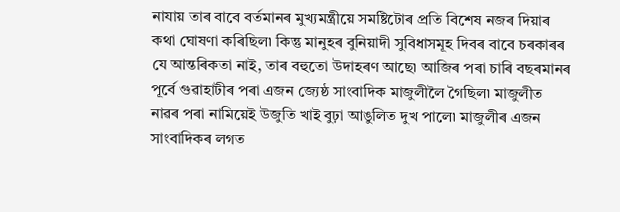নাযায় তাৰ বাবে বৰ্তমানৰ মুখ্যমন্ত্ৰীয়ে সমষ্টিটোৰ প্ৰতি বিশেষ নজৰ দিয়াৰ কথা ঘোষণা কৰিছিল৷ কিন্তু মানুহৰ বুনিয়াদী সুবিধাসমূহ দিবৰ বাবে চৰকাৰৰ যে আন্তৰিকতা নাই, তাৰ বহুতো উদাহৰণ আছে৷ আজিৰ পৰা চাৰি বছৰমানৰ পূৰ্বে গুৱাহাটীৰ পৰা এজন জ্যেষ্ঠ সাংবাদিক মাজুলীলৈ গৈছিল৷ মাজুলীত নাৱৰ পৰা নামিয়েই উজুতি খাই বুঢ়া আঙুলিত দুখ পালে৷ মাজুলীৰ এজন সাংবাদিকৰ লগত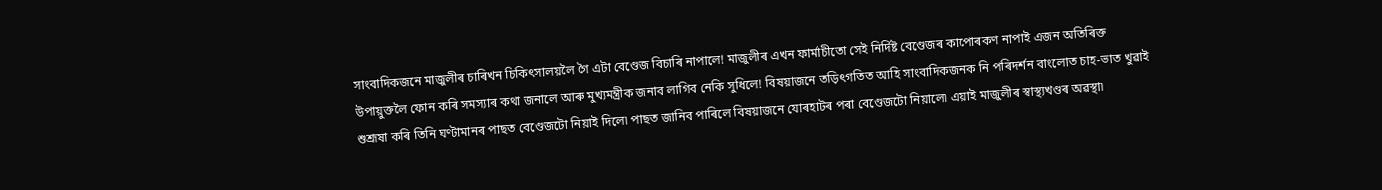সাংবাদিকজনে মাজুলীৰ চাৰিখন চিকিৎসালয়লৈ গৈ এটা বেণ্ডেজ বিচাৰি নাপালে! মাজুলীৰ এখন ফাৰ্মাচীতো সেই নিৰ্দিষ্ট বেণ্ডেজৰ কাপোৰকণ নাপাই এজন অতিৰিক্ত উপায়ুক্তলৈ ফোন কৰি সমস্যাৰ কথা জনালে আৰু মুখ্যমন্ত্ৰীক জনাব লাগিব নেকি সুধিলে! বিষয়াজনে তড়িৎগতিত আহি সাংবাদিকজনক নি পৰিদৰ্শন বাংলোত চাহ-ভাত খুৱাই শুশ্ৰূষা কৰি তিনি ঘণ্টামানৰ পাছত বেণ্ডেজটো নিয়াই দিলে৷ পাছত জানিব পাৰিলে বিষয়াজনে যোৰহাটৰ পৰা বেণ্ডেজটো নিয়ালে৷ এয়াই মাজুলীৰ স্বাস্থ্যখণ্ডৰ অৱস্থা৷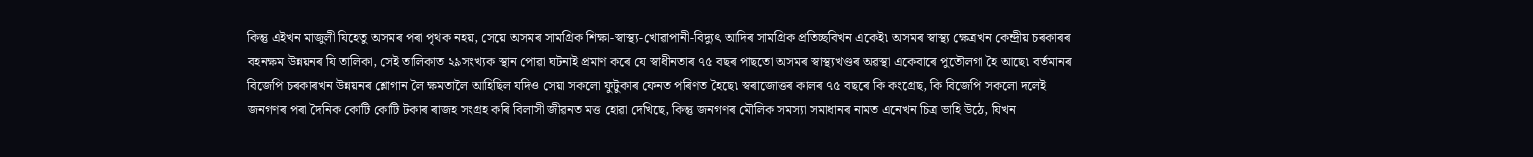কিন্তু এইখন মাজুলী যিহেতু অসমৰ পৰা পৃথক নহয়, সেয়ে অসমৰ সামগ্ৰিক শিক্ষা-স্বাস্থ্য-খোৱাপানী-বিদ্যুৎ আদিৰ সামগ্ৰিক প্ৰতিচ্ছবিখন একেই৷ অসমৰ স্বাস্থ্য ক্ষেত্ৰখন কেন্দ্ৰীয় চৰকাৰৰ বহনক্ষম উন্নয়নৰ যি তালিকা, সেই তালিকাত ২৯সংখ্যক স্থান পোৱা ঘটনাই প্ৰমাণ কৰে যে স্বাধীনতাৰ ৭৫ বছৰ পাছতো অসমৰ স্বাস্থ্যখণ্ডৰ অৱস্থা একেবাৰে পুতৌলগা হৈ আছে৷ বৰ্তমানৰ বিজেপি চৰকাৰখন উন্নয়নৰ শ্লোগান লৈ ক্ষমতালৈ আহিছিল যদিও সেয়া সকলো ফুটুকাৰ ফেনত পৰিণত হৈছে৷ স্বৰাজোত্তৰ কালৰ ৭৫ বছৰে কি কংগ্ৰেছ, কি বিজেপি সকলো দলেই জনগণৰ পৰা দৈনিক কোটি কোটি টকাৰ ৰাজহ সংগ্ৰহ কৰি বিলাসী জীৱনত মত্ত হোৱা দেখিছে, কিন্তু জনগণৰ মৌলিক সমস্যা সমাধানৰ নামত এনেখন চিত্ৰ ভাহি উঠে, যিখন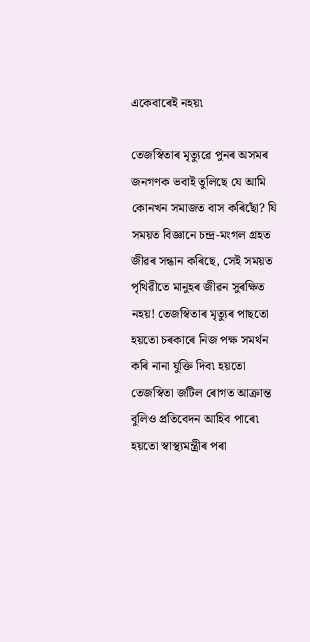একেবাৰেই নহয়৷

তেজস্বিতাৰ মৃত্যুৱে পুনৰ অসমৰ জনগণক ভবাই তুলিছে যে আমি কোনখন সমাজত বাস কৰিছোঁ? যি সময়ত বিজ্ঞানে চন্দ্ৰ-মংগল গ্ৰহত জীৱৰ সন্ধান কৰিছে, সেই সময়ত পৃথিৱীতে মানুহৰ জীৱন সুৰক্ষিত নহয়! তেজস্বিতাৰ মৃত্যুৰ পাছতো হয়তো চৰকাৰে নিজ পক্ষ সমৰ্থন কৰি নানা যুক্তি দিব৷ হয়তো তেজস্বিতা জটিল ৰোগত আক্ৰান্ত বুলিও প্ৰতিবেদন আহিব পাৰে৷ হয়তো স্বাস্থ্যমন্ত্ৰীৰ পৰা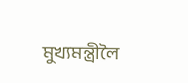মুখ্যমন্ত্ৰীলৈ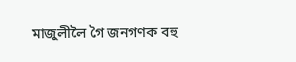মাজুলীলৈ গৈ জনগণক বহু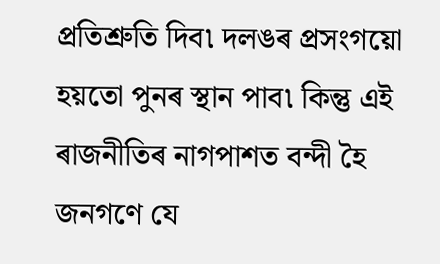প্ৰতিশ্ৰুতি দিব৷ দলঙৰ প্ৰসংগয়ো হয়তো পুনৰ স্থান পাব৷ কিন্তু এই ৰাজনীতিৰ নাগপাশত বন্দী হৈ জনগণে যে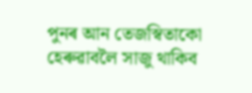পুনৰ আন তেজস্বিতাকো হেৰুৱাবলৈ সাজু থাকিব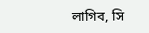লাগিব, সি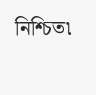নিশ্চিত৷